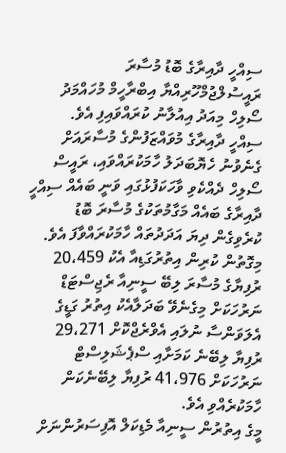ސިއްހީ ދާއިރާގެ ބޮޑު މުސާރަ ރައީސުލްޖުމްހޫރިއްޔާ އިބްރާހީމް މުހައްމަދު ސޯލިހް މިއަދު އިއުލާނު ކުރައްވައިފި އެވެ.
ސިއްހީ ދާއިރާގެ މުވައްޒަފުންގެ މުސާރައަށް ގެނެވުނު ހެޔޮބަދަލު ހާމަކުރައްވައި، ރައީސް ސޯލިހް ދެއްކެވި ވާހަކަފުޅުގައި ވަނީ ބައެއް ސިއްހީ ދާއިރާގެ ބައެއް މަގާމުތަކުގެ މުސާރަ ބޮޑު ކުރެވިގެން ދިޔަ އަދަދުތައް ހާމަކުރައްވާފަ އެވެ.
މިގޮތުން ކުރިން އިތުރުގަޑިއާ އެކު 20،459 ރުފިޔާގެ މުސާރަ ލިބޭ ސީނިއާ ރެޖިސްޓަޑް ނަރުހަކަށް މިގެނެވޭ ބަދަލާއެކު އިތުރު ގަޑީގެ އެލަވަންސާ ނުލައި އެވްރެޖްކޮށް 29،271 ރުފިޔާ ލިބޭނެ ކަމަށާއި ސްޕެޝަލިސްޓް ނަރުހަކަށް 41،976 ރުފިޔާ ލިބޭނެކަން ހާމަކުރެއްވި އެވެ.
މީގެ އިތުރުން ސީނިއާ މެޑިކަލް އޮފިސަރުންނަށް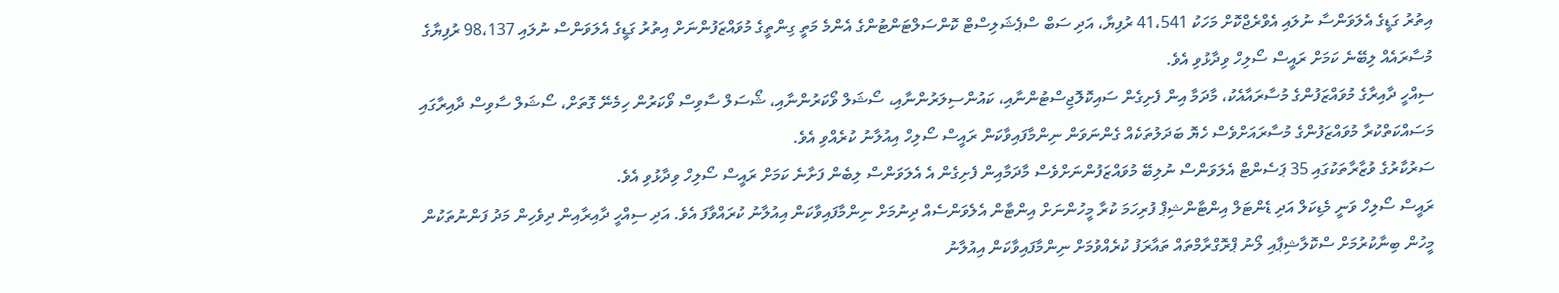އިތުރު ގަޑީގެ އެލަވަންސާ ނުލައި އެވްރެޖްކޮށް މަހަކު 41،541 ރުފިޔާ، އަދި ސަބް ސްޕެޝަލިސްޓް ކޮންސަލްޓަންޓުންގެ އެންމެ މަތީ ގިންތީގެ މުވައްޒަފުންނަށް އިތުރު ގަޑީގެ އެލަވަންސް ނުލައި 98،137 ރުފިޔާގެ މުސާރައެއް ލިބޭނެ ކަމަށް ރައީސް ސޯލިހް ވިދާޅުވި އެވެ.
ސިއްހީ ދާއިރާގެ މުވައްޒަފުންގެ މުސާރައާއެކު، މާދަމާ އިން ފެށިގެން ސައިކޮލޮޖިސްޓުންނާއި، ކައުންސިލަރުންނާއި، ސޯޝަލް ވޯކަރުންނާއި، ޝޯސަލް ސާވިސް ވޯކަރުން ހިމެނޭ ގޮތަށް، ސޯޝަލް ސާވިސް ދާއިރާގައި މަސައްކަތްކުރާ މުވައްޒަފުންގެ މުސާރައަށްވެސް ހެޔޮ ބަދަލުތަކެއް ގެންނަވަން ނިންމާފައިވާކަން ރައީސް ސޯލިހް އިއުލާނު ކުރެއްވި އެވެ.
ސަރުކާރުގެ ވުޒާރާތަކުގައި 35 ޕަސެންޓް އެލަވަންސް ނުލިބޭ މުވައްޒަފުންނަށްވެސް މާދަމާއިން ފެށިގެން އެ އެލަވަންސް ލިބެން ފަށާނެ ކަމަށް ރައީސް ސޯލިހް ވިދާޅުވި އެވެ.
ރައީސް ސޯލިހް ވަނީ މެޑިކަލް އަދި ޑެންޓަލް އިންޓާންޝިޕް ފުރިހަމަ ކުރާ މީހުންނަށް އިންޓާން އެލެވަންސެއް ދިނުމަށް ނިންމާފައިވާކަން އިއުލާނު ކުރައްވާފަ އެވެ. އަދި ސިއްހީ ދާއިރާއިން ދިވެހިން މަދު ފަންނުތަކުން މީހުން ބިނާކުރުމަށް ސްކޮލާޝިޕާއި ލޯނު ޕްރޮގްރާމްތައް ތައާރަފު ކުރެއްވުމަށް ނިންމާފައިވާކަން އިއުލާނު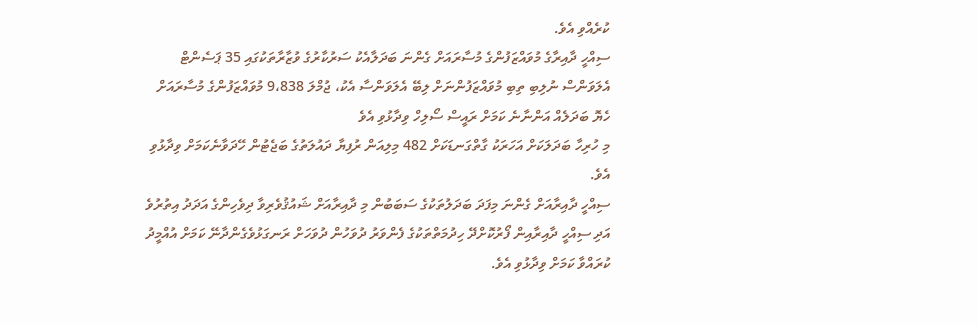ކުރެއްވި އެވެ.
ސިއްހީ ދާއިރާގެ މުވައްޒަފުންގެ މުސާރައަށް ގެންނަ ބަދަލާއެކު ސަރުކާރުގެ ވުޒާރާތަކުގައި 35 ޕަސެންޓް އެލަވަންސް ނުލިބި ތިބި މުވައްޒަފުންނަށް ލިބޭ އެލަވަންސާ އެކު، ޖުމްލަ 9،838 މުވައްޒަފުންގެ މުސާރައަށް ހެޔޮ ބަދަލެއް އަންނާނެ ކަމަށް ރައީސް ސޯލިހް ވިދާޅުވި އެވެ
މި ހުރިހާ ބަދަލަކަށް އަހަރަކު ގާތްގަނޑަކަށް 482 މިލިއަން ރުފިޔާ ދައުލަތުގެ ބަޖެޓުން ހޭދަވާނެކަމަށް ވިދާޅުވި އެވެ.
ސިއްހީ ދާއިރާއަށް ގެންނަ މިފަދަ ބަދަލުތަކުގެ ސަބަބުން މި ދާއިރާއަށް ޝައުޤުވެރިވާ ދިވެހިންގެ އަދަދު އިތުރުވެ އަދި ސިއްހީ ދާއިރާއިން ފޯރުކޮށްދޭ ހިދުމަތްތަކުގެ ފެންވަރު ދުވަހުން ދުވަހަށް ރަނގަޅުވެގެންދާނޭ ކަމަށް އުއްމީދު ކުރައްވާ ކަމަށް ވިދާޅުވި އެވެ.